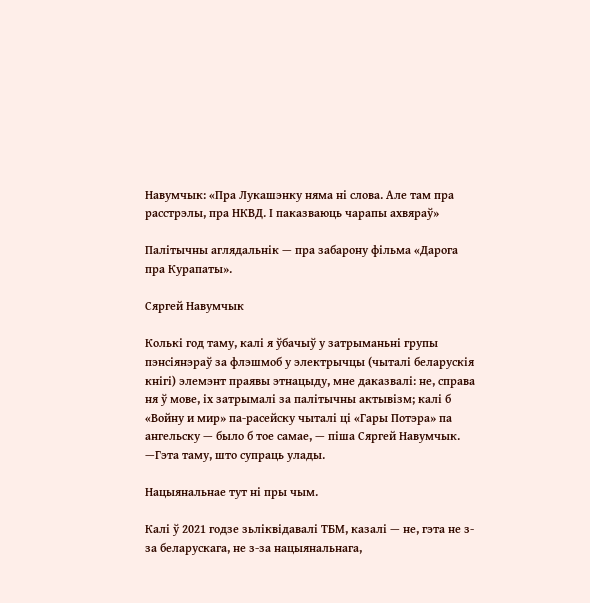Навумчык: «Пра Лукашэнку няма ні слова. Але там пра расстрэлы, пра НКВД. І паказваюць чарапы ахвяраў»

Палітычны аглядальнік — пра забарону фільма «Дарога пра Курапаты».

Сяргей Навумчык

Колькі год таму, калі я ўбачыў у затрыманьні групы пэнсіянэраў за флэшмоб у электрычцы (чыталі беларускія кнігі) элемэнт праявы этнацыду, мне даказвалі: не, справа ня ў мове, іх затрымалі за палітычны актывізм; калі б «Войну и мир» па-расейску чыталі ці «Гары Потэра» па ангельску — было б тое самае, — піша Сяргей Навумчык. —Гэта таму, што супраць улады.

Нацыянальнае тут ні пры чым.

Калі ў 2021 годзе зьліквідавалі ТБМ, казалі — не, гэта не з-за беларускага, не з-за нацыянальнага,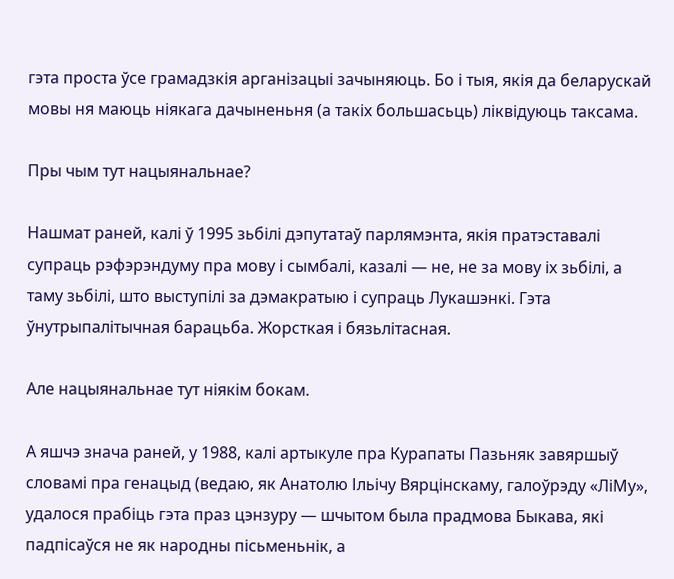гэта проста ўсе грамадзкія арганізацыі зачыняюць. Бо і тыя, якія да беларускай мовы ня маюць ніякага дачыненьня (а такіх большасьць) ліквідуюць таксама.

Пры чым тут нацыянальнае?

Нашмат раней, калі ў 1995 зьбілі дэпутатаў парлямэнта, якія пратэставалі супраць рэфэрэндуму пра мову і сымбалі, казалі — не, не за мову іх зьбілі, а таму зьбілі, што выступілі за дэмакратыю і супраць Лукашэнкі. Гэта ўнутрыпалітычная барацьба. Жорсткая і бязьлітасная.

Але нацыянальнае тут ніякім бокам.

А яшчэ знача раней, у 1988, калі артыкуле пра Курапаты Пазьняк завяршыў словамі пра генацыд (ведаю, як Анатолю Ільічу Вярцінскаму, галоўрэду «ЛіМу», удалося прабіць гэта праз цэнзуру — шчытом была прадмова Быкава, які падпісаўся не як народны пісьменьнік, а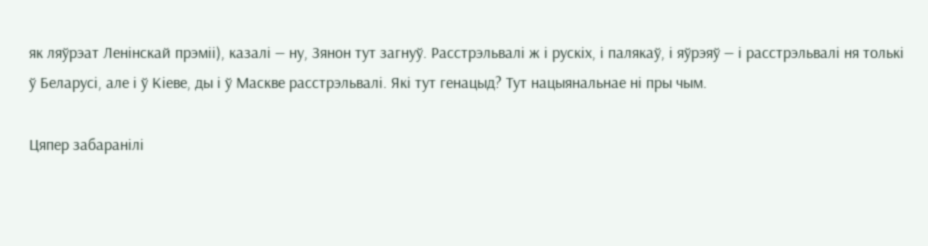як ляўрэат Ленінскай прэміі), казалі — ну, Зянон тут загнуў. Расстрэльвалі ж і рускіх, і палякаў, і яўрэяў — і расстрэльвалі ня толькі ў Беларусі, але і ў Кіеве, ды і ў Маскве расстрэльвалі. Які тут генацыд? Тут нацыянальнае ні пры чым.

Цяпер забаранілі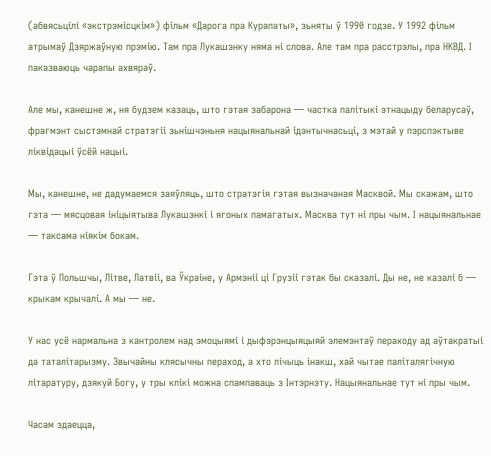(абвясьцілі «экстрэмісцкім») фільм «Дарога пра Курапаты», зьняты ў 1990 годзе. У 1992 фільм атрымаў Дзяржаўную прэмію. Там пра Лукашэнку няма ні слова. Але там пра расстрэлы, пра НКВД. І паказваюць чарапы ахвяраў.

Але мы, канешне ж, ня будзем казаць, што гэтая забарона — частка палітыкі этнацыду беларусаў, фрагмэнт сыстэмнай стратэгіі зьнішчэньня нацыянальнай ідэнтычнасьці, з мэтай у пэрспэктыве ліквідацыі ўсёй нацыі.

Мы, канешне, не дадумаемся заяўляць, што стратэгія гэтая вызначаная Масквой. Мы скажам, што гэта — мясцовая ініцыятыва Лукашэнкі і ягоных памагатых. Масква тут ні пры чым. І нацыянальнае — таксама ніякім бокам.

Гэта ў Польшчы, Літве, Латвіі, ва Ўкраіне, у Армэніі ці Грузіі гэтак бы сказалі. Ды не, не казалі б — крыкам крычалі. А мы — не.

У нас усё нармальна з кантролем над эмоцыямі і дыфэрэнцыяцыяй элемэнтаў пераходу ад аўтакратыі да таталітарызму. Звычайны клясычны пераход, а хто лічыць інакш, хай чытае паліталягічную літаратуру, дзякуй Богу, у тры клікі можна спампаваць з Інтэрнэту. Нацыянальнае тут ні пры чым.

Часам здаецца,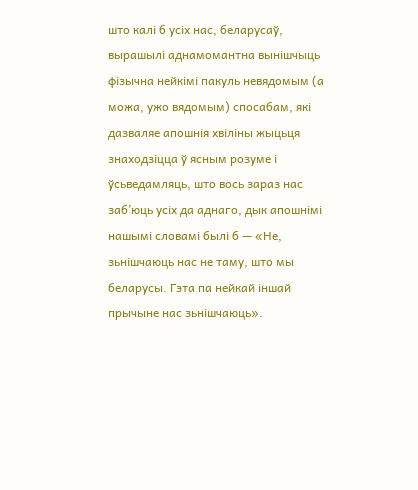што калі б усіх нас, беларусаў, вырашылі аднамомантна вынішчыць фізычна нейкімі пакуль невядомым (а можа, ужо вядомым) спосабам, які дазваляе апошнія хвіліны жыцьця знаходзіцца ў ясным розуме і ўсьведамляць, што вось зараз нас заб’юць усіх да аднаго, дык апошнімі нашымі словамі былі б — «Не, зьнішчаюць нас не таму, што мы беларусы. Гэта па нейкай іншай прычыне нас зьнішчаюць».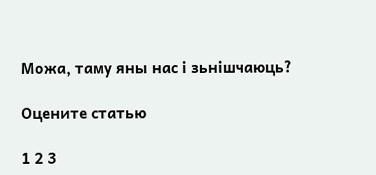Можа, таму яны нас і зьнішчаюць?

Оцените статью

1 2 3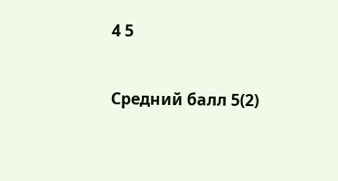4 5

Средний балл 5(2)